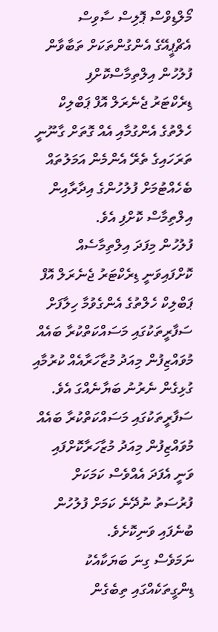މޯލްޑިވްސް ޕޮލިސް ސާވިސް
އެޗްޕީއޭގެ އެންގުންތަކަށް ތަބާވާން ފުލުހުން އިލްތިމާސްކޮށްފި
ޑިރެކްޓަރު ޖެނެރަލް އޮފް ޕަބްލިކް ހެލްތުގެ އެންގުމާއި އެއް ގޮތަށް ގާނޫނީ ތަރަހައިގެ ތެރޭ އެންމެން އަމަލުތައް ބެހެއްޓުމަށް ފުލުހުންގެ އިދާރާއިން އިލްތިމާސް ކޮށްފި އެވެ.
ފުލުހުން މިފަދަ އިލްތިމާސެއް ކޮށްފައިވަނީ ޑިރެކްޓަރު ޖެނެރަލް އޮފް ޕަބްލިކް ހެލްތުގެ އެންގެވުމާ ހިލާފަށް ސަފާރީތަކުގައި މަސައްކަތްކުރާ ބައެއް މުވައްޒިފުން މިއަދު މުޒާހަރާއެއް ކުރުމާއި ގުޅިގެން ނެރުނު ބަޔާނެއްގަ އެވެ. ސަފާރީތަކުގައި މަސައްކަތްކުރާ ބައެއް މުވައްޒިފުން މިއަދު މުޒާހަރާކޮށްފައި ވަނީ އެފަދަ އެއްވެސް ކަމަކަށް ފުރުސަތު ނުދޭނެ ކަމަށް ފުލުހުން ބުނެފައި ވަނިކޮށެވެ.
ނަމަވެސް ގިނަ ބަޔަކާއެކު ޑިންގީތަކެއްގައި ތިބެގެން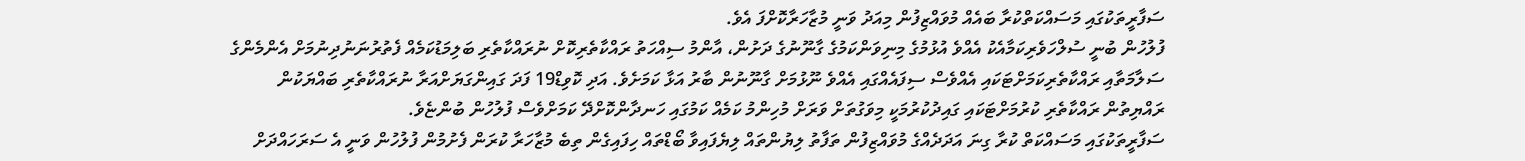ސަފާރީތަކުގައި މަސައްކަތްކުރާ ބައެއް މުވައްޒިފުން މިއަދު ވަނީ މުޒާހަރާކޮށްފަ އެވެ.
ފުލުހުން ބުނީ ސުލްހަވެރިކަމާއެކު އެއްވެ އުޅުމުގެ މިނިވަންކަމުގެ ގާނޫނުގެ ދަށުން، އާންމު ސިއްހަތު ރައްކާތެރިކޮށް ނުރައްކާތެރި ބަލިމަޑުކަމެއް ފެތުރުނަނުދިނުމަށް އެންމެންގެ ސަލާމަތާއި ރައްކާތެރިކަމަށްޓަކައި އެއްވެސް ސިފައެއްގައި އެއްވެ ނޫޅުމަށް ގާނޫނުން ބާރު އަޅާ ކަމަށެވެ. އަދި ކޮވިޑް19 ފަދަ ގައިންގަޔަށްއަރާ ނުރައްކާތެރި ބައްޔަކުން ރައްޔިތުން ރައްކާތެރި ކުރުމަށްޓަކައި ގައިދުކުރުމަކީ މިވަގުތަށް ވަރަށް މުހިންމު ކަމެއް ކަމުގައި ހަނދާންކޮށްދޭ ކަމަށްވެސް ފުލުހުން ބުންޏެވެ.
ސަފާރީތަކުގައި މަސައްކަތް ކުރާ ގިނަ އަދަދެއްގެ މުވައްޒިފުން ތަފާތު ލިޔުންތައް ލިޔެފައިވާ ބޯޑްތައް ހިފައިގެން ތިބެ މުޒާހަރާ ކުރަން ފެށުމުން ފުލުހުން ވަނީ އެ ސަރަހައްދަށް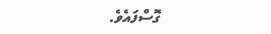ގޮސްފައެވެ.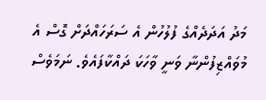މަދު އަދަދެއްގެ ފުލުހުން އެ ސަރަހައްދަށް ގޮސް އެ މުވައްޒިފުންނާ ވަނީ ވާހަކަ ދައްކާފައެވެ. ނަމަވެސް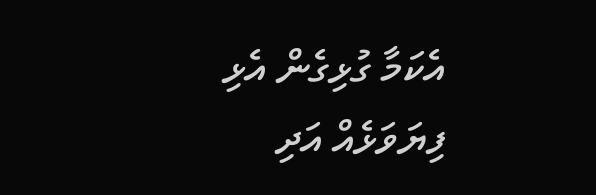އެކަމާ ގުޅިގެން އެޅި ފިޔަވަޅެއް އަދި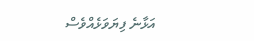އަޅާނެ ފިޔަވަޅެއްވެސް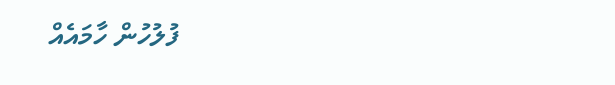ފުލުހުން ހާމައެއް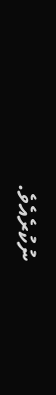ނުކުރެއެވެ.